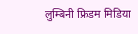लुम्बिनी फ्रिडम मिडिया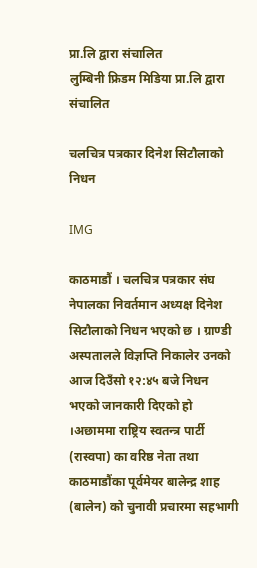प्रा.लि द्वारा संचालित
लुम्बिनी फ्रिडम मिडिया प्रा.लि द्वारा संचालित

चलचित्र पत्रकार दिनेश सिटौलाको निधन

IMG

काठमाडौं । चलचित्र पत्रकार संघ नेपालका निवर्तमान अध्यक्ष दिनेश सिटौलाको निधन भएको छ । ग्राण्डी अस्पतालले विज्ञप्ति निकालेर उनको आज दिउँसो १२:४५ बजे निधन भएको जानकारी दिएको हो ।अछाममा राष्ट्रिय स्वतन्त्र पार्टी (रास्वपा) का वरिष्ठ नेता तथा काठमाडौंका पूर्वमेयर बालेन्द्र शाह (बालेन) को चुनावी प्रचारमा सहभागी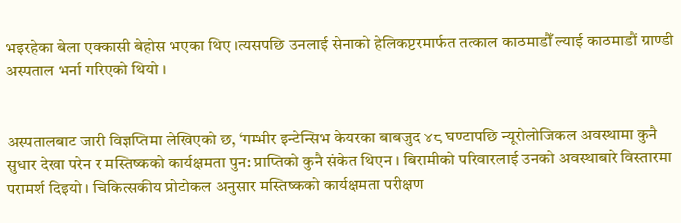भइरहेका बेला एक्कासी बेहोस भएका थिए ।त्यसपछि उनलाई सेनाको हेलिकप्टरमार्फत तत्काल काठमाडौँ ल्याई काठमाडौं ग्राण्डी अस्पताल भर्ना गरिएको थियो ।


अस्पतालबाट जारी विज्ञप्तिमा लेखिएको छ, ‘गम्भीर इन्टेन्सिभ केयरका बाबजुद ४८ घण्टापछि न्यूरोलोजिकल अवस्थामा कुनै सुधार देखा परेन र मस्तिष्कको कार्यक्षमता पुन: प्राप्तिको कुनै संकेत थिएन । बिरामीको परिवारलाई उनको अवस्थाबारे विस्तारमा परामर्श दिइयो । चिकित्सकीय प्रोटोकल अनुसार मस्तिष्कको कार्यक्षमता परीक्षण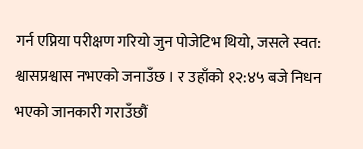गर्न एप्निया परीक्षण गरियो जुन पोजेटिभ थियो, जसले स्वत: श्वासप्रश्वास नभएको जनाउँछ । र उहाँको १२:४५ बजे निधन भएको जानकारी गराउँछौं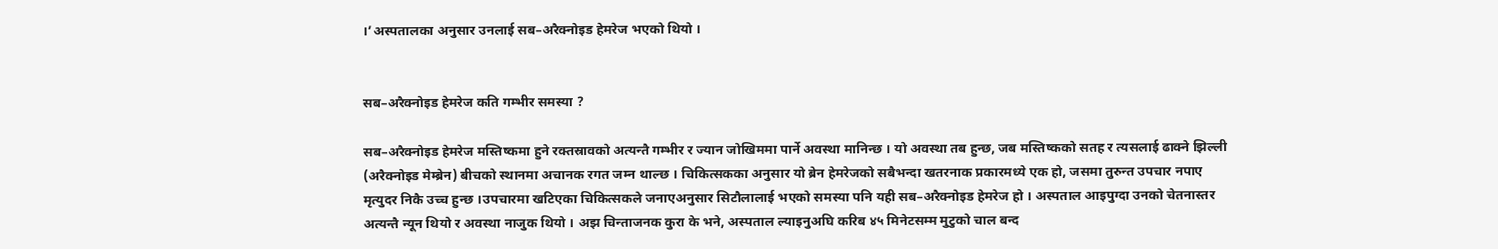।’अस्पतालका अनुसार उनलाई सब–अरैक्नोइड हेमरेज भएको थियो ।


सब–अरैक्नोइड हेमरेज कति गम्भीर समस्या ?

सब–अरैक्नोइड हेमरेज मस्तिष्कमा हुने रक्तस्रावको अत्यन्तै गम्भीर र ज्यान जोखिममा पार्ने अवस्था मानिन्छ । यो अवस्था तब हुन्छ, जब मस्तिष्कको सतह र त्यसलाई ढाक्ने झिल्ली (अरैक्नोइड मेम्ब्रेन) बीचको स्थानमा अचानक रगत जम्न थाल्छ । चिकित्सकका अनुसार यो ब्रेन हेमरेजको सबैभन्दा खतरनाक प्रकारमध्ये एक हो, जसमा तुरुन्त उपचार नपाए मृत्युदर निकै उच्च हुन्छ ।उपचारमा खटिएका चिकित्सकले जनाएअनुसार सिटौलालाई भएको समस्या पनि यही सब–अरैक्नोइड हेमरेज हो । अस्पताल आइपुग्दा उनको चेतनास्तर अत्यन्तै न्यून थियो र अवस्था नाजुक थियो । अझ चिन्ताजनक कुरा के भने, अस्पताल ल्याइनुअघि करिब ४५ मिनेटसम्म मुटुको चाल बन्द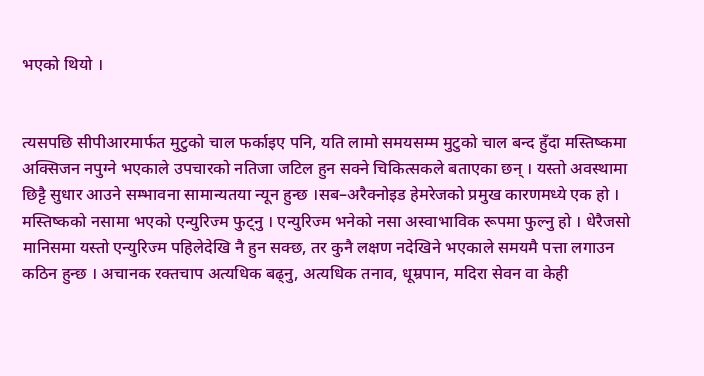भएको थियो ।


त्यसपछि सीपीआरमार्फत मुटुको चाल फर्काइए पनि, यति लामो समयसम्म मुटुको चाल बन्द हुँदा मस्तिष्कमा अक्सिजन नपुग्ने भएकाले उपचारको नतिजा जटिल हुन सक्ने चिकित्सकले बताएका छन् । यस्तो अवस्थामा छिट्टै सुधार आउने सम्भावना सामान्यतया न्यून हुन्छ ।सब–अरैक्नोइड हेमरेजको प्रमुख कारणमध्ये एक हो ।  मस्तिष्कको नसामा भएको एन्युरिज्म फुट्नु । एन्युरिज्म भनेको नसा अस्वाभाविक रूपमा फुल्नु हो । धेरैजसो मानिसमा यस्तो एन्युरिज्म पहिलेदेखि नै हुन सक्छ, तर कुनै लक्षण नदेखिने भएकाले समयमै पत्ता लगाउन कठिन हुन्छ । अचानक रक्तचाप अत्यधिक बढ्नु, अत्यधिक तनाव, धूम्रपान, मदिरा सेवन वा केही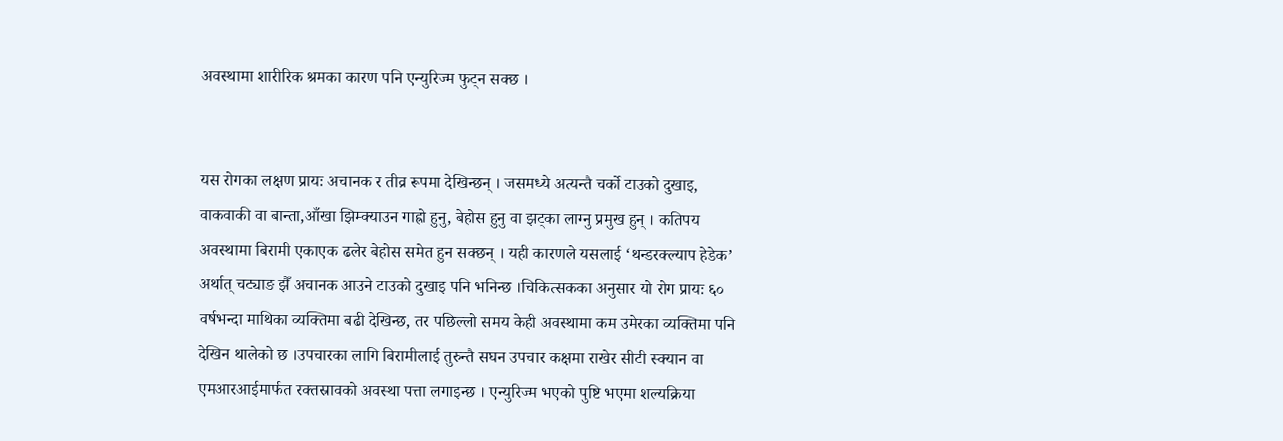अवस्थामा शारीरिक श्रमका कारण पनि एन्युरिज्म फुट्न सक्छ ।


यस रोगका लक्षण प्रायः अचानक र तीव्र रूपमा देखिन्छन् । जसमध्ये अत्यन्तै चर्को टाउको दुखाइ, वाकवाकी वा बान्ता,आँखा झिम्क्याउन गाह्रो हुनु, बेहोस हुनु वा झट्का लाग्नु प्रमुख हुन् । कतिपय अवस्थामा बिरामी एकाएक ढलेर बेहोस समेत हुन सक्छन् । यही कारणले यसलाई ‘थन्डरक्ल्याप हेडेक’ अर्थात् चट्याङ झैँ अचानक आउने टाउको दुखाइ पनि भनिन्छ ।चिकित्सकका अनुसार यो रोग प्रायः ६० वर्षभन्दा माथिका व्यक्तिमा बढी देखिन्छ, तर पछिल्लो समय केही अवस्थामा कम उमेरका व्यक्तिमा पनि देखिन थालेको छ ।उपचारका लागि बिरामीलाई तुरुन्तै सघन उपचार कक्षमा राखेर सीटी स्क्यान वा एमआरआईमार्फत रक्तस्रावको अवस्था पत्ता लगाइन्छ । एन्युरिज्म भएको पुष्टि भएमा शल्यक्रिया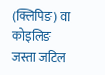(क्लिपिङ) वा कोइलिङ जस्ता जटिल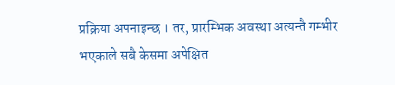प्रक्रिया अपनाइन्छ । तर, प्रारम्भिक अवस्था अत्यन्तै गम्भीर भएकाले सबै केसमा अपेक्षित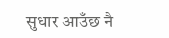सुधार आउँछ नै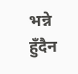भन्ने हुँदैन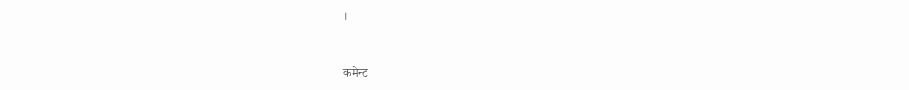।


कमेन्ट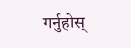गर्नुहोस्